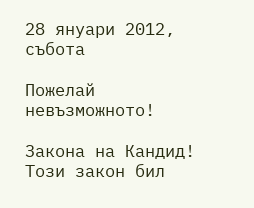28 януари 2012, събота

Пожелай невъзможното!

Закона на Кандид!
Tози закон бил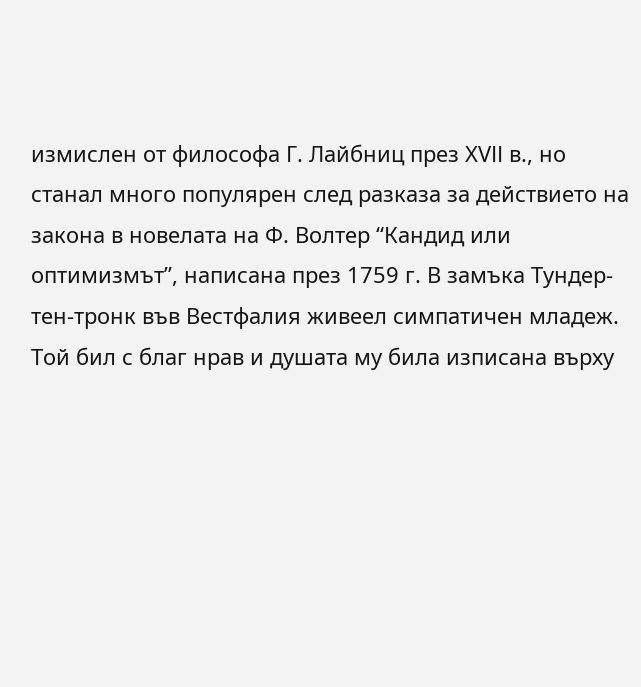измислен от философа Г. Лайбниц през ХVІІ в., но станал много популярен след разказа за действието на закона в новелата на Ф. Волтер “Кандид или оптимизмът”, написана през 1759 г. В замъка Тундер-тен-тронк във Вестфалия живеел симпатичен младеж. Той бил с благ нрав и душата му била изписана върху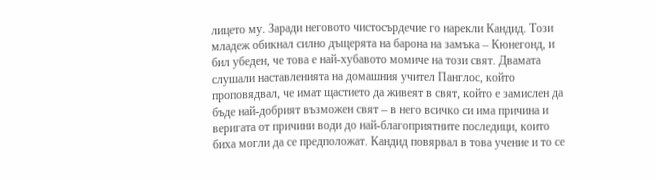лицето му. Заради неговото чистосърдечие го нарекли Кандид. Този младеж обикнал силно дъщерята на барона на замъка – Кюнегонд, и бил убеден, че това е най-хубавото момиче на този свят. Двамата слушали наставленията на домашния учител Панглос, който проповядвал, че имат щастието да живеят в свят, който е замислен да бъде най-добрият възможен свят – в него всичко си има причина и веригата от причини води до най-благоприятните последици, които биха могли да се предположат. Кандид повярвал в това учение и то се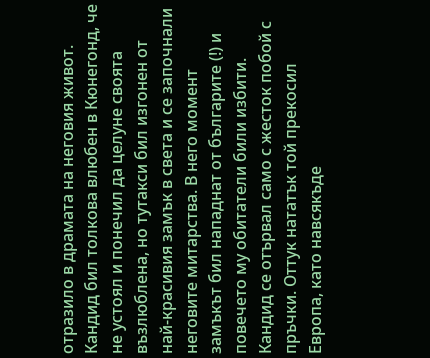отразило в драмата на неговия живот.
Кандид бил толкова влюбен в Кюнегонд, че не устоял и понечил да целуне своята възлюблена, но тутакси бил изгонен от най-красивия замък в света и се започнали неговите митарства. В него момент замъкът бил нападнат от българите (!) и повечето му обитатели били избити. Кандид се отървал само с жесток побой с пръчки. Оттук нататък той прекосил Европа, като навсякъде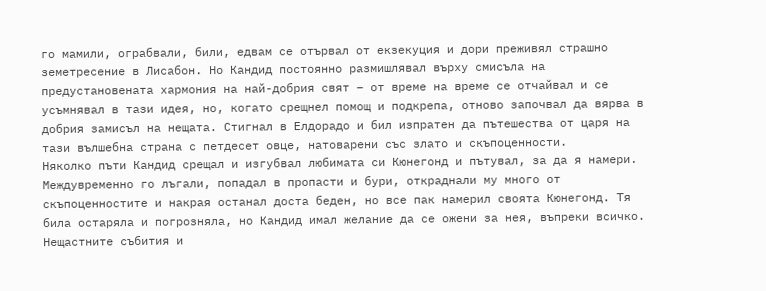го мамили, ограбвали, били, едвам се отървал от екзекуция и дори преживял страшно земетресение в Лисабон. Но Кандид постоянно размишлявал върху смисъла на предустановената хармония на най-добрия свят – от време на време се отчайвал и се усъмнявал в тази идея, но, когато срещнел помощ и подкрепа, отново започвал да вярва в добрия замисъл на нещата. Стигнал в Елдорадо и бил изпратен да пътешества от царя на тази вълшебна страна с петдесет овце, натоварени със злато и скъпоценности.
Няколко пъти Кандид срещал и изгубвал любимата си Кюнегонд и пътувал, за да я намери. Междувременно го лъгали, попадал в пропасти и бури, откраднали му много от скъпоценностите и накрая останал доста беден, но все пак намерил своята Кюнегонд. Тя била остаряла и погрозняла, но Кандид имал желание да се ожени за нея, въпреки всичко.
Нещастните събития и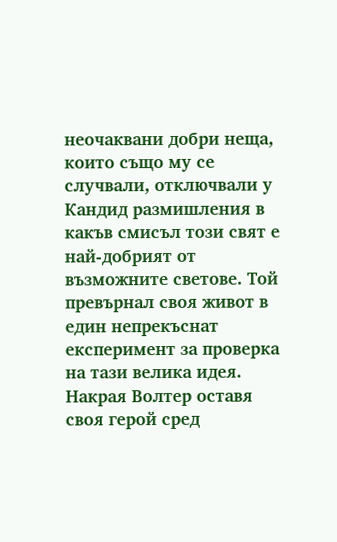неочаквани добри неща, които също му се случвали, отключвали у Кандид размишления в какъв смисъл този свят е най-добрият от възможните светове. Той превърнал своя живот в един непрекъснат експеримент за проверка на тази велика идея. Накрая Волтер оставя своя герой сред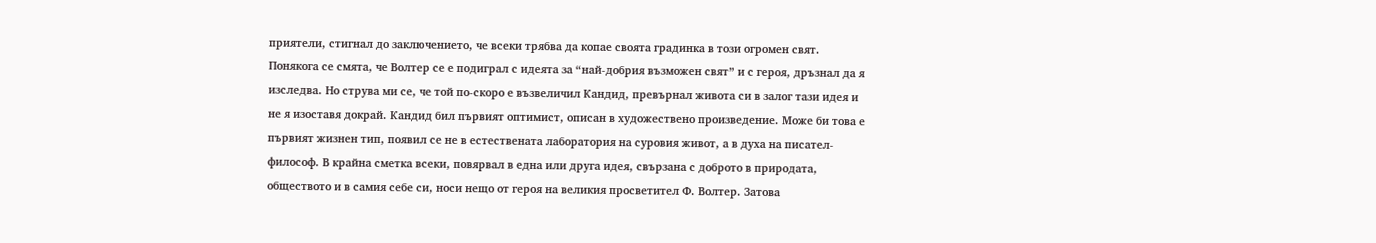приятели, стигнал до заключението, че всеки трябва да копае своята градинка в този огромен свят.
Понякога се смята, че Волтер се е подиграл с идеята за “най-добрия възможен свят” и с героя, дръзнал да я изследва. Но струва ми се, че той по-скоро е възвеличил Кандид, превърнал живота си в залог тази идея и не я изоставя докрай. Кандид бил първият оптимист, описан в художествено произведение. Може би това е първият жизнен тип, появил се не в естествената лаборатория на суровия живот, а в духа на писател-философ. В крайна сметка всеки, повярвал в една или друга идея, свързана с доброто в природата, обществото и в самия себе си, носи нещо от героя на великия просветител Ф. Волтер. Затова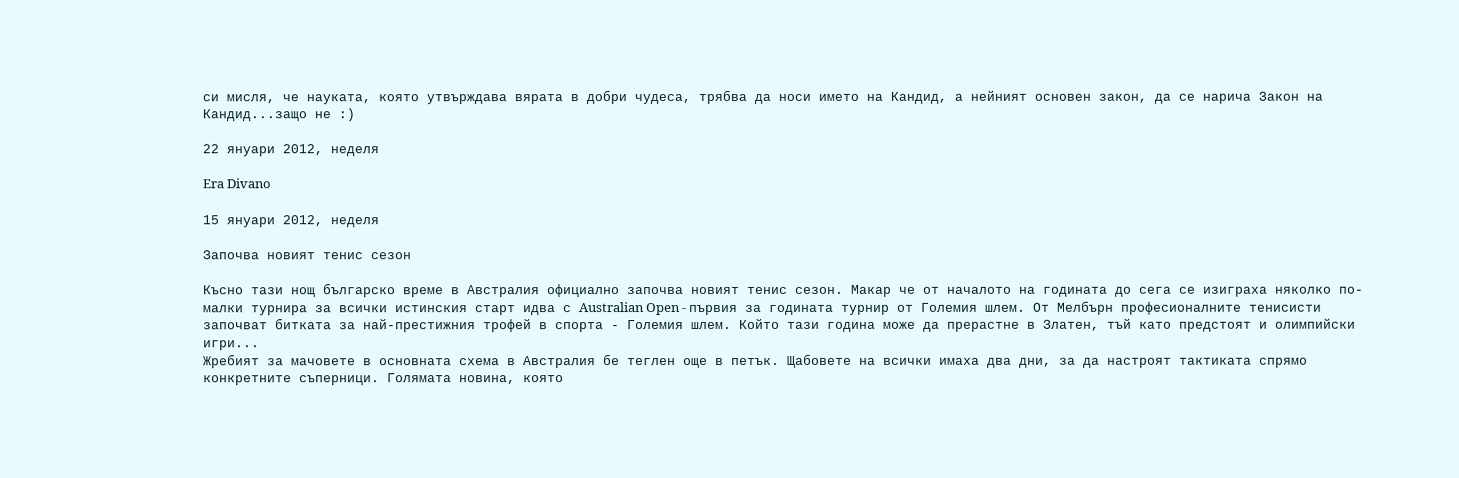си мисля, че науката, която утвърждава вярата в добри чудеса, трябва да носи името на Кандид, а нейният основен закон, да се нарича Закон на Кандид...защо не :)

22 януари 2012, неделя

Era Divano

15 януари 2012, неделя

Започва новият тенис сезон

Късно тази нощ българско време в Австралия официално започва новият тенис сезон. Макар че от началото на годината до сега се изиграха няколко по-малки турнира за всички истинския старт идва с Australian Open - първия за годината турнир от Големия шлем. От Мелбърн професионалните тенисисти започват битката за най-престижния трофей в спорта - Големия шлем. Който тази година може да прерастне в Златен, тъй като предстоят и олимпийски игри...
Жребият за мачовете в основната схема в Австралия бе теглен още в петък. Щабовете на всички имаха два дни, за да настроят тактиката спрямо конкретните съперници. Голямата новина, която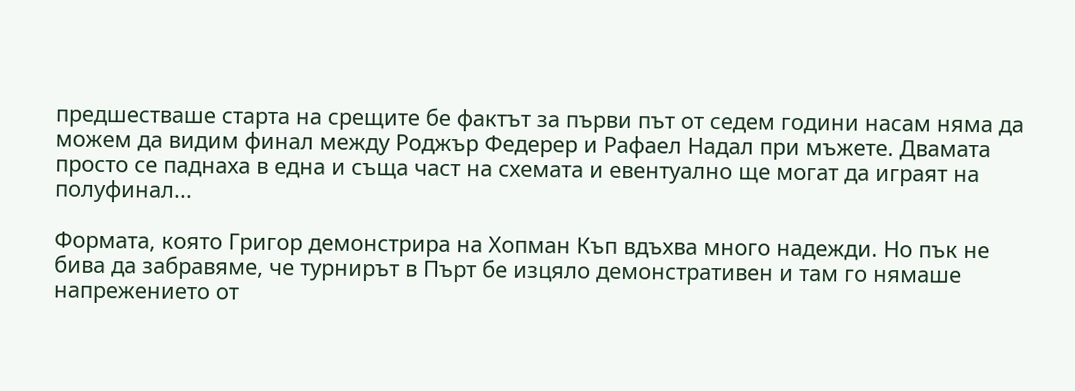предшестваше старта на срещите бе фактът за първи път от седем години насам няма да можем да видим финал между Роджър Федерер и Рафаел Надал при мъжете. Двамата просто се паднаха в една и съща част на схемата и евентуално ще могат да играят на полуфинал...

Формата, която Григор демонстрира на Хопман Къп вдъхва много надежди. Но пък не бива да забравяме, че турнирът в Пърт бе изцяло демонстративен и там го нямаше напрежението от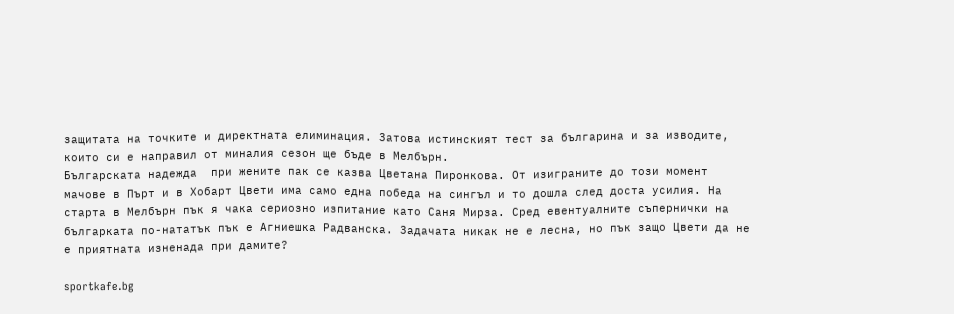защитата на точките и директната елиминация. Затова истинският тест за българина и за изводите, които си е направил от миналия сезон ще бъде в Мелбърн.
Българската надежда  при жените пак се казва Цветана Пиронкова. От изиграните до този момент мачове в Пърт и в Хобарт Цвети има само една победа на сингъл и то дошла след доста усилия. На старта в Мелбърн пък я чака сериозно изпитание като Саня Мирза. Сред евентуалните съпернички на българката по-нататък пък е Агниешка Радванска. Задачата никак не е лесна, но пък защо Цвети да не е приятната изненада при дамите?

sportkafe.bg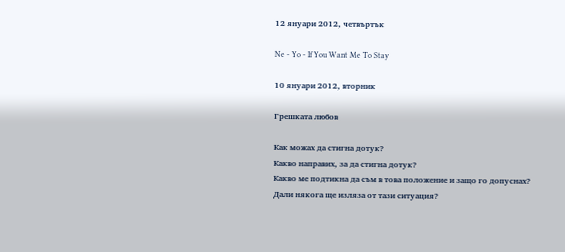12 януари 2012, четвъртък

Ne - Yo - If You Want Me To Stay

10 януари 2012, вторник

Грешката любов

Как можах да стигна дотук?
Какво направих, за да стигна дотук?
Какво ме подтикна да съм в това положение и защо го допуснах?
Дали някога ще изляза от тази ситуация?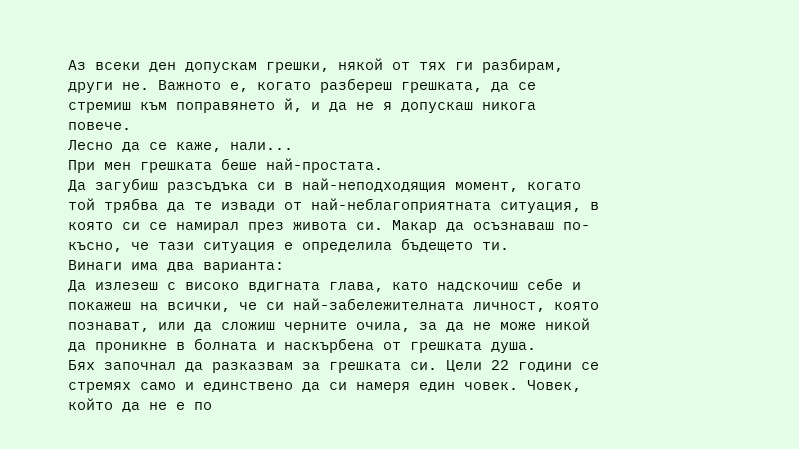Аз всеки ден допускам грешки, някой от тях ги разбирам, други не. Важното е, когато разбереш грешката, да се стремиш към поправянето й, и да не я допускаш никога повече.
Лесно да се каже, нали...
При мен грешката беше най-простата.
Да загубиш разсъдъка си в най-неподходящия момент, когато той трябва да те извади от най-неблагоприятната ситуация, в която си се намирал през живота си. Макар да осъзнаваш по-късно, че тази ситуация е определила бъдещето ти.
Винаги има два варианта:
Да излезеш с високо вдигната глава, като надскочиш себе и покажеш на всички, че си най-забележителната личност, която познават, или да сложиш черните очила, за да не може никой да проникне в болната и наскърбена от грешката душа.
Бях започнал да разказвам за грешката си. Цели 22 години се стремях само и единствено да си намеря един човек. Човек, който да не е по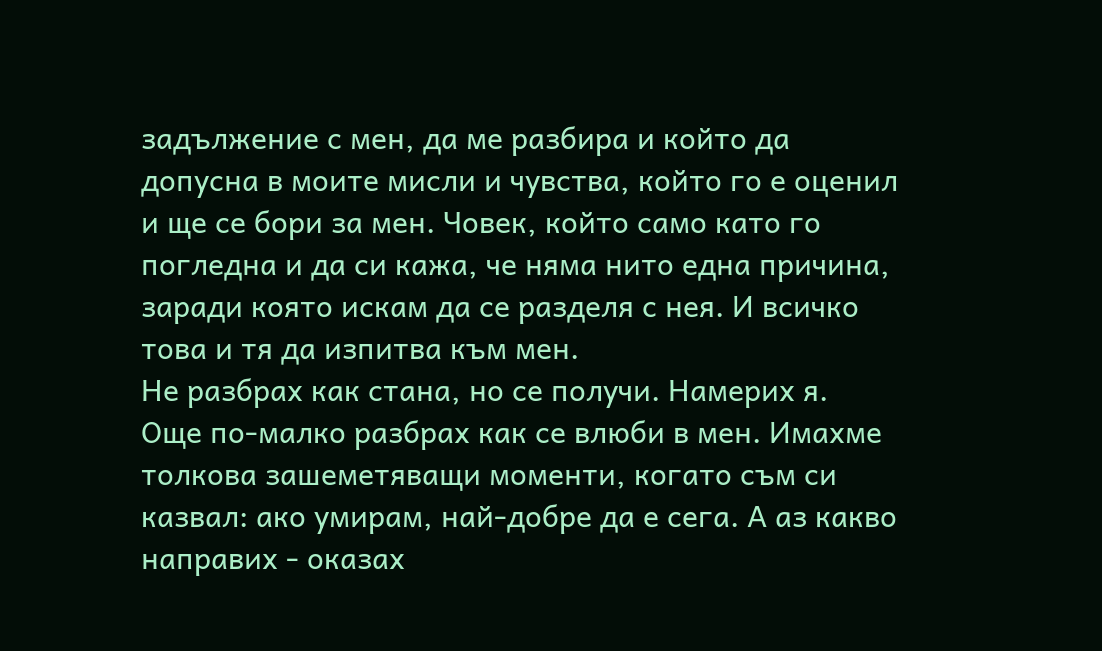задължение с мен, да ме разбира и който да допусна в моите мисли и чувства, който го е оценил и ще се бори за мен. Човек, който само като го погледна и да си кажа, че няма нито една причина, заради която искам да се разделя с нея. И всичко това и тя да изпитва към мен.
Не разбрах как стана, но се получи. Намерих я.
Още по-малко разбрах как се влюби в мен. Имахме толкова зашеметяващи моменти, когато съм си казвал: ако умирам, най-добре да е сега. А аз какво направих - оказах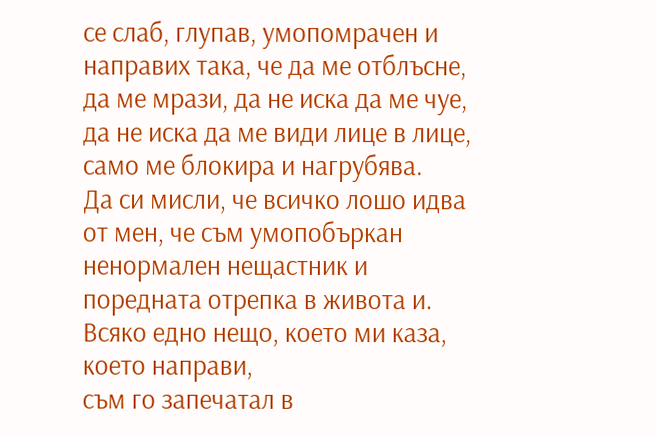се слаб, глупав, умопомрачен и направих така, че да ме отблъсне, да ме мрази, да не иска да ме чуе, да не иска да ме види лице в лице, само ме блокира и нагрубява.
Да си мисли, че всичко лошо идва от мен, че съм умопобъркан ненормален нещастник и поредната отрепка в живота и.
Всяко едно нещо, което ми каза, което направи,
съм го запечатал в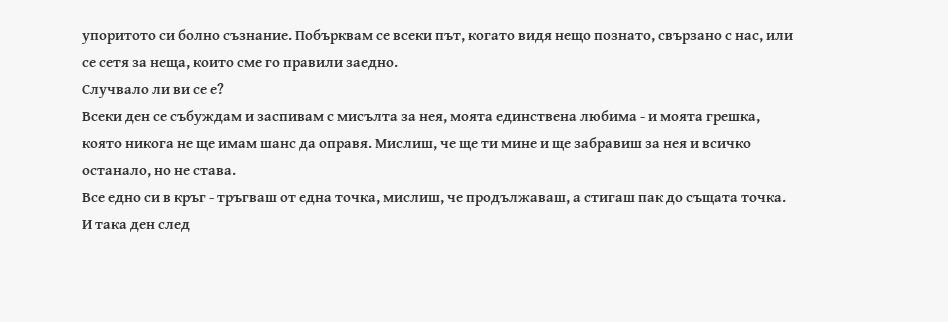упоритото си болно съзнание. Побърквам се всеки път, когато видя нещо познато, свързано с нас, или се сетя за неща, които сме го правили заедно.
Случвало ли ви се е?
Всеки ден се събуждам и заспивам с мисълта за нея, моята единствена любима - и моята грешка, която никога не ще имам шанс да оправя. Мислиш, че ще ти мине и ще забравиш за нея и всичко останало, но не става.
Все едно си в кръг - тръгваш от една точка, мислиш, че продължаваш, а стигаш пак до същата точка. И така ден след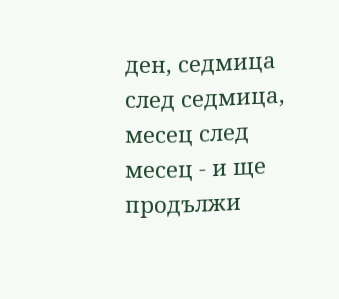ден, седмица след седмица, месец след месец - и ще продължи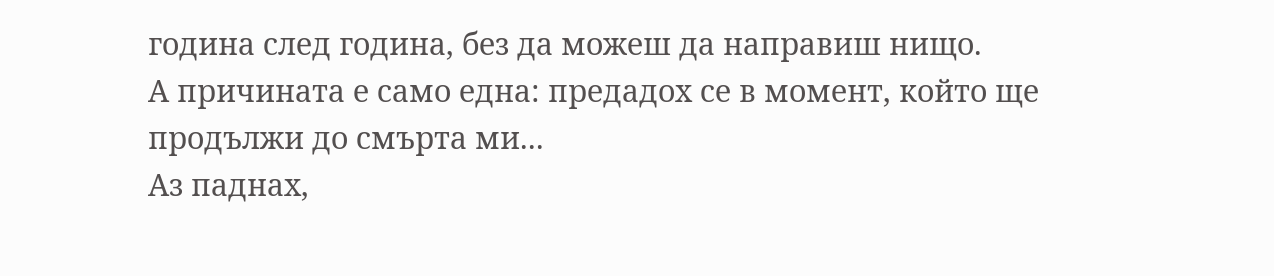година след година, без да можеш да направиш нищо.
А причината е само една: предадох се в момент, който ще продължи до смърта ми...
Аз паднах,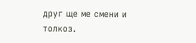друг ще ме смени и толкоз.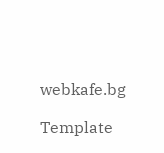webkafe.bg

Template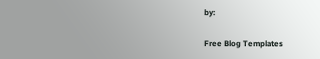by:

Free Blog Templates